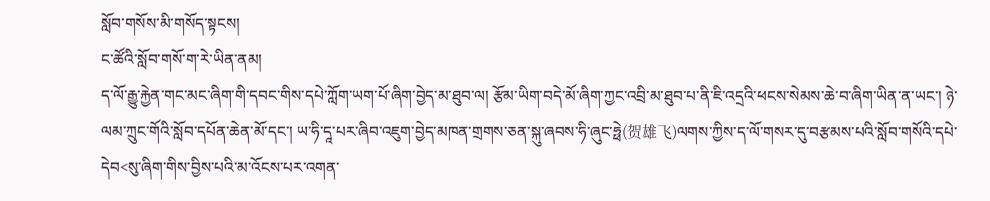སློབ་གསོས་མི་གསོད་སྟངས།
ང་ཚོའི་སློབ་གསོ་ག་རེ་ཡིན་ནམ།
ད་ལོ་རྒྱུ་རྐྱེན་གང་མང་ཞིག་གི་དབང་གིས་དཔེ་ཀློག་ཡག་པོ་ཞིག་བྱེད་མ་ཐུབ་ལ། རྩོམ་ཡིག་བདེ་མོ་ཞིག་ཀྱང་འབྲི་མ་ཐུབ་པ་ནི་ཇི་འདྲའི་ཕངས་སེམས་ཆེ་བ་ཞིག་ཡིན་ན་ཡང་། ཉེ་ལམ་ཀྲུང་གོའི་སློབ་དཔོན་ཆེན་མོ་དང་། ཡ་ཧི་དཱ་པར་ཞིབ་འཇུག་བྱེད་མཁན་གྲགས་ཅན་སྐུ་ཞབས་ཧི་ཞུང་ཧྥེ(贺雄飞)ལགས་ཀྱིས་ད་ལོ་གསར་དུ་བརྩམས་པའི་སློབ་གསོའི་དཔེ་དེབ<སུ་ཞིག་གིས་བྱིས་པའི་མ་འོངས་པར་འགན་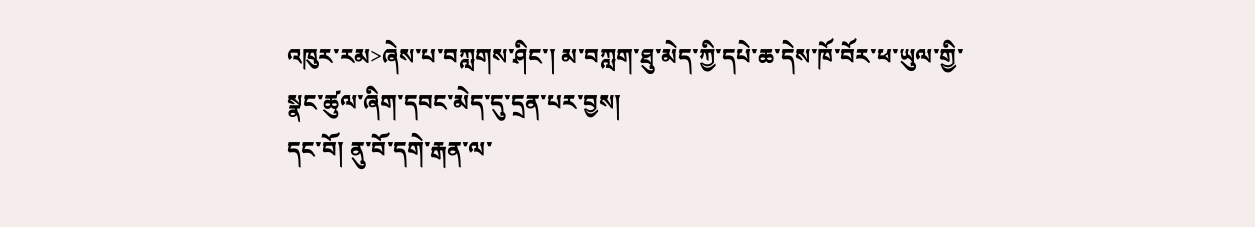འཁུར་རམ>ཞེས་པ་བཀླགས་ཤིང་། མ་བཀླག་ཐུ་མེད་ཀྱི་དཔེ་ཆ་དེས་ཁོ་བོར་ཕ་ཡུལ་གྱི་སྣང་ཚུལ་ཞིག་དབང་མེད་དུ་དྲན་པར་བྱས།
དང་བོ། ནུ་བོ་དགེ་རྒན་ལ་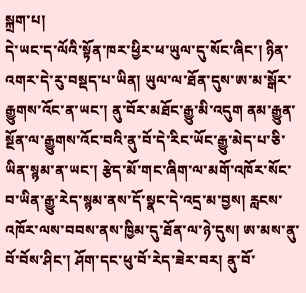སྐྲག་པ།
དེ་ཡང་ད་ལོའི་སྟོན་ཁར་ཕྱིར་ཕ་ཡུལ་དུ་སོང་ཞིང་། ཉིན་འགར་དེ་རུ་བསྡད་པ་ཡིན། ཡུལ་ལ་ཐོན་དུས་ཨ་མ་སྒོར་རྒྱུགས་འོང་ན་ཡང་། ནུ་བོར་མཐོང་རྒྱུ་མི་འདུག ནམ་རྒྱུན་སྔོན་ལ་རྒྱུགས་འོང་བའི་ནུ་བོ་དེ་རིང་ཡོང་རྒྱུ་མེད་པ་ཅི་ཡིན་སྙམ་ན་ཡང་། རྩེད་མོ་གང་ཞིག་ལ་མགོ་འཁོར་སོང་བ་ཡིན་རྒྱུ་རེད་སྙམ་ནས་དོ་སྣང་དེ་འདྲ་མ་བྱས། རླངས་འཁོར་ལས་བབས་ནས་ཁྱིམ་དུ་ཐོན་ལ་ཉེ་དུས། ཨ་མས་ནུ་བོ་བོས་ཤིང་། ཤོག་དང་ཕུ་བོ་རེད་ཟེར་བར། ནུ་བོ་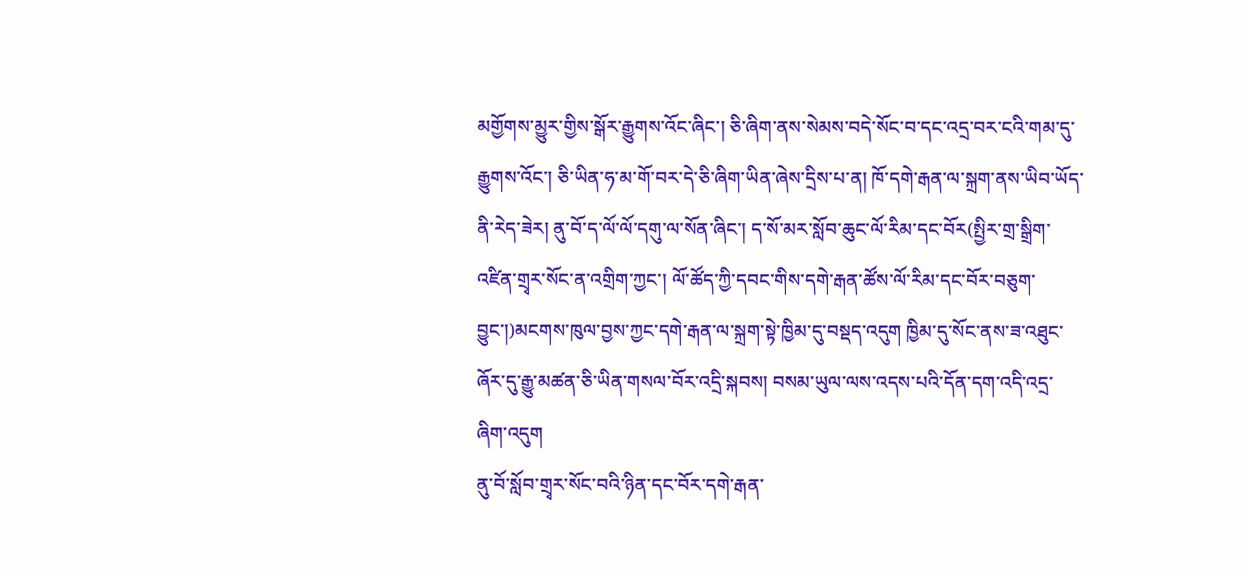མགྱོགས་མྱུར་གྱིས་སྒོར་རྒྱུགས་འོང་ཞིང་། ཅི་ཞིག་ནས་སེམས་བདེ་སོང་བ་དང་འདྲ་བར་ངའི་གམ་དུ་རྒྱུགས་འོང་། ཅི་ཡིན་ཧ་མ་གོ་བར་དེ་ཅི་ཞིག་ཡིན་ཞེས་དྲིས་པ་ན། ཁོ་དགེ་རྒན་ལ་སྐྲག་ནས་ཡིབ་ཡོད་ནི་རེད་ཟེར། ནུ་བོ་ད་ལོ་ལོ་དགུ་ལ་སོན་ཞིང་། ད་སོ་མར་སློབ་ཆུང་ལོ་རིམ་དང་བོར(སྤྱིར་གྲ་སྒྲིག་འཛིན་གྲྭར་སོང་ན་འགྲིག་ཀྱང་། ལོ་ཚོད་ཀྱི་དབང་གིས་དགེ་རྒན་ཚོས་ལོ་རིམ་དང་བོར་བཅུག་བྱུང་།)མངགས་ཁུལ་བྱས་ཀྱང་དགེ་རྒན་ལ་སྐྲག་སྟེ་ཁྱིམ་དུ་བསྡད་འདུག ཁྱིམ་དུ་སོང་ནས་ཟ་འཐུང་ཞོར་དུ་རྒྱུ་མཚན་ཅི་ཡིན་གསལ་བོར་འདྲི་སྐབས། བསམ་ཡུལ་ལས་འདས་པའི་དོན་དག་འདི་འདྲ་ཞིག་འདུག
ནུ་བོ་སློབ་གྲྭར་སོང་བའི་ཉིན་དང་བོར་དགེ་རྒན་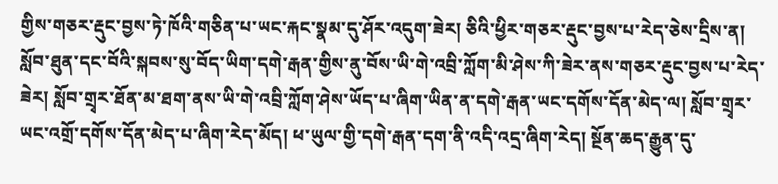གྱིས་གཅར་རྡུང་བྱས་ཏེ་ཁོའི་གཅིན་པ་ཡང་རྐང་སྣམ་དུ་ཤོར་འདུག་ཟེར། ཅིའི་ཕྱིར་གཅར་རྡུང་བྱས་པ་རེད་ཅེས་དྲིས་ན། སློབ་ཐུན་དང་བོའི་སྐབས་སུ་བོད་ཡིག་དགེ་རྒན་གྱིས་ནུ་བོས་ཡི་གེ་འབྲི་ཀློག་མི་ཤེས་ཀི་ཟེར་ནས་གཅར་རྡུང་བྱས་པ་རེད་ཟེར། སློབ་གྲྭར་ཐོན་མ་ཐག་ནས་ཡི་གེ་འབྲི་ཀློག་ཤེས་ཡོད་པ་ཞིག་ཡིན་ན་དགེ་རྒན་ཡང་དགོས་དོན་མེད་ལ། སློབ་གྲྭར་ཡང་འགྲོ་དགོས་དོན་མེད་པ་ཞིག་རེད་མོད། ཕ་ཡུལ་གྱི་དགེ་རྒན་དག་ནི་འདི་འདྲ་ཞིག་རེད། སྔོན་ཆད་རྒྱུན་དུ་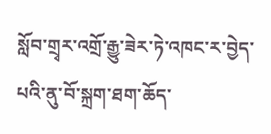སློབ་གྲྭར་འགྲོ་རྒྱུ་ཟེར་ཏེ་འཁང་ར་བྱེད་པའི་ནུ་བོ་སྐྲག་ཐག་ཆོད་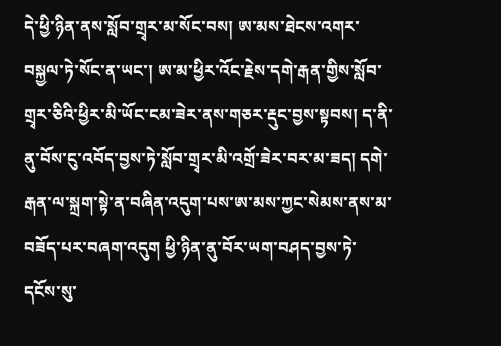དེ་ཕྱི་ཉིན་ནས་སློབ་གྲྭར་མ་སོང་བས། ཨ་མས་ཐེངས་འགར་བསྐྱལ་ཏེ་སོང་ན་ཡང་། ཨ་མ་ཕྱིར་འོང་རྗེས་དགེ་རྒན་གྱིས་སློབ་གྲྭར་ཅིའི་ཕྱིར་མི་ཡོང་ངམ་ཟེར་ནས་གཅར་རྡུང་བྱས་སྟབས། ད་ནི་ནུ་བོས་ངུ་འབོད་བྱས་ཏེ་སློབ་གྲྭར་མི་འགྲོ་ཟེར་བར་མ་ཟད། དགེ་རྒན་ལ་སྐྲག་སྟེ་ན་བཞིན་འདུག་པས་ཨ་མས་ཀྱང་སེམས་ནས་མ་བཟོད་པར་བཞག་འདུག ཕྱི་ཉིན་ནུ་བོར་ཡག་བཤད་བྱས་ཏེ་དངོས་སུ་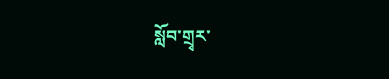སློབ་གྲྭར་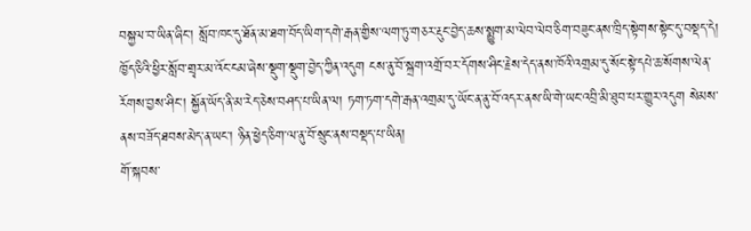བསྐྱལ་བ་ཡིན་ཞིང་། སློབ་ཁང་དུ་ཐོན་མ་ཐག་བོད་ཡིག་དགེ་རྒན་གྱིས་ལག་ཏུ་གཅར་རྡུང་བྱེད་ཆས་སྨྱུག་མ་ལེབ་ལེབ་ཅིག་བཟུང་ནས་ཁྲིད་སྟེགས་སྟེང་དུ་བསྡད་དེ། ཁྱོད་ཅིའི་ཕྱིར་སློབ་གྲྭར་མ་འོང་ངམ་ཞེས་སྡུག་སྡུག་བྱེད་ཀྱིན་འདུག ངས་ནུ་བོ་སྐྲག་འགྲོ་བར་དོགས་ཤིང་རྗེས་དེད་ནས་ཁོའི་འགྲམ་དུ་སོང་སྟེ་དཔེ་ཆ་སོགས་ལེན་རོགས་བྱས་ཤིང་། སྐྱོན་ཡོད་ནི་མ་རེད་ཅེས་བཤད་པ་ཡིན་ལ། ཏག་ཏག་དགེ་རྒན་འགྲམ་དུ་ཡོང་ན་ནུ་བོ་འདར་ནས་ཡི་གེ་ཡང་འབྲི་མི་ཐུབ་པར་གྱུར་འདུག སེམས་ནས་བཟོད་ཐབས་མེད་ན་ཡང་། ཉིན་ཕྱེད་ཅིག་ལ་ནུ་བོ་སྲུང་ནས་བསྡད་པ་ཡིན།
གོ་སྐབས་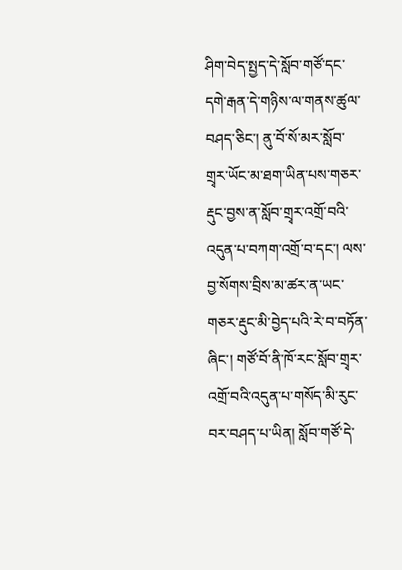ཤིག་བེད་སྤྱད་དེ་སློབ་གཙོ་དང་དགེ་རྒན་དེ་གཉིས་ལ་གནས་ཚུལ་བཤད་ཅིང་། ནུ་བོ་སོ་མར་སློབ་གྲྭར་ཡོང་མ་ཐག་ཡིན་པས་གཅར་རྡུང་བྱས་ན་སློབ་གྲྭར་འགྲོ་བའི་འདུན་པ་བཀག་འགྲོ་བ་དང་། ལས་བྱ་སོགས་བྲིས་མ་ཚར་ན་ཡང་གཅར་རྡུང་མི་བྱེད་པའི་རེ་བ་བཏོན་ཞིང་། གཙོ་བོ་ནི་ཁོ་རང་སློབ་གྲྭར་འགྲོ་བའི་འདུན་པ་གསོད་མི་རུང་བར་བཤད་པ་ཡིན། སློབ་གཙོ་དེ་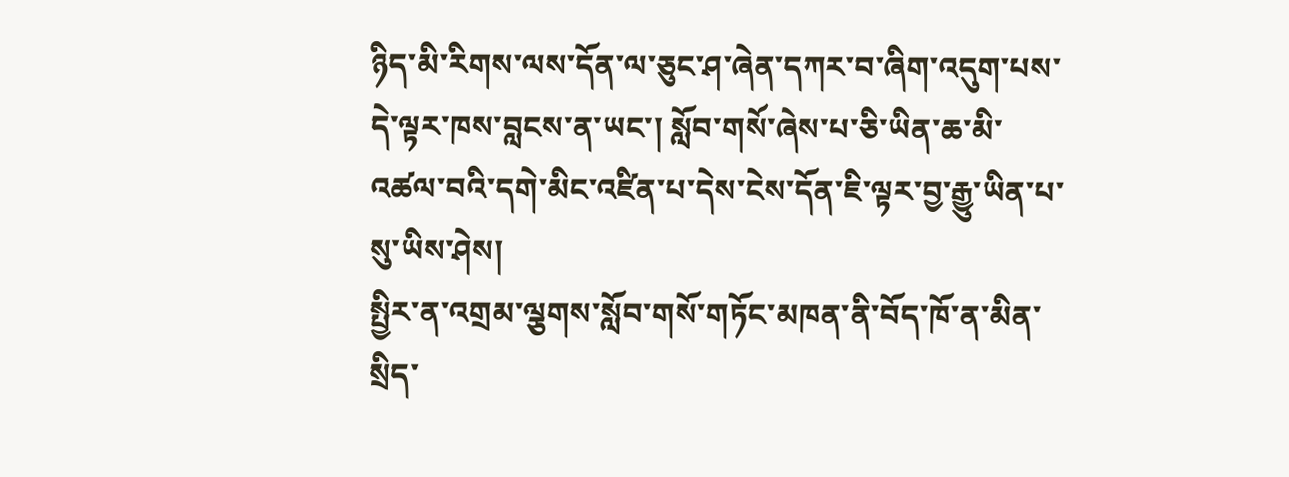ཉིད་མི་རིགས་ལས་དོན་ལ་ཅུང་ཤ་ཞེན་དཀར་བ་ཞིག་འདུག་པས་དེ་ལྟར་ཁས་བླངས་ན་ཡང་། སློབ་གསོ་ཞེས་པ་ཅི་ཡིན་ཆ་མི་འཚལ་བའི་དགེ་མིང་འཛིན་པ་དེས་ངེས་དོན་ཇི་ལྟར་བྱ་རྒྱུ་ཡིན་པ་སུ་ཡིས་ཤེས།
སྤྱིར་ན་འགྲམ་ལྕགས་སློབ་གསོ་གཏོང་མཁན་ནི་བོད་ཁོ་ན་མིན་སྲིད་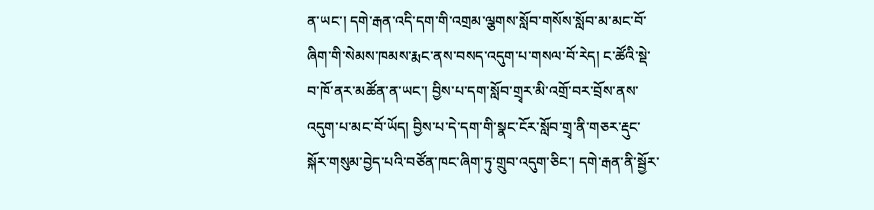ན་ཡང་། དགེ་རྒན་འདི་དག་གི་འགྲམ་ལྕགས་སློབ་གསོས་སློབ་མ་མང་བོ་ཞིག་གི་སེམས་ཁམས་རྨང་ནས་བསད་འདུག་པ་གསལ་བོ་རེད། ང་ཚོའི་སྡེ་བ་ཁོ་ནར་མཚོན་ན་ཡང་། བྱིས་པ་དག་སློབ་གྲྭར་མི་འགྲོ་བར་བྲོས་ནས་འདུག་པ་མང་བོ་ཡོད། བྱིས་པ་དེ་དག་གི་སྣང་ངོར་སློབ་གྲྭ་ནི་གཅར་རྡུང་སྐོར་གསུམ་བྱེད་པའི་བཙོན་ཁང་ཞིག་ཏུ་གྲུབ་འདུག་ཅིང་། དགེ་རྒན་ནི་སྦྱོར་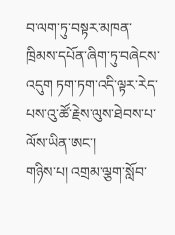བ་ལག་ཏུ་བསྟར་མཁན་ཁྲིམས་དཔོན་ཞིག་ཏུ་བཞེངས་འདུག ཏག་ཏག་འདི་ལྟར་རེད་པས་འུ་ཚོ་རྗེས་ལུས་ཐེབས་པ་ལོས་ཡིན་ཨང་།
གཉིས་པ། འགྲམ་ལྕག་སློབ་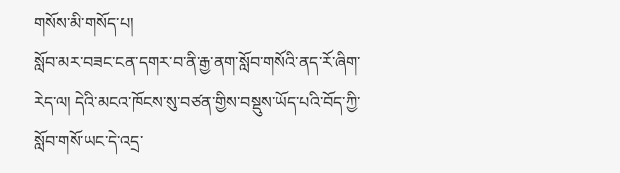གསོས་མི་གསོད་པ།
སློབ་མར་བཟང་ངན་དགར་བ་ནི་རྒྱ་ནག་སློབ་གསོའི་ནད་རོ་ཞིག་རེད་ལ། དེའི་མངའ་ཁོངས་སུ་བཙན་གྱིས་བསྡུས་ཡོད་པའི་བོད་ཀྱི་སློབ་གསོ་ཡང་དེ་འདྲ་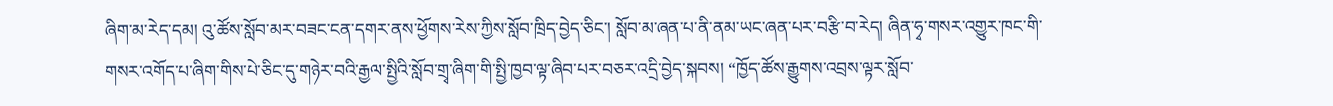ཞིག་མ་རེད་དམ། འུ་ཚོས་སློབ་མར་བཟང་ངན་དགར་ནས་ཕྱོགས་རེས་ཀྱིས་སློབ་ཁྲིད་བྱེད་ཅིང་། སློབ་མ་ཞན་པ་ནི་ནམ་ཡང་ཞན་པར་བརྩི་བ་རེད། ཞིན་ཧྭ་གསར་འགྱུར་ཁང་གི་གསར་འགོད་པ་ཞིག་གིས་པེ་ཅིང་དུ་གཉེར་བའི་རྒྱལ་སྤྱིའི་སློབ་གྲྭ་ཞིག་གི་སྤྱི་ཁྱབ་ལྟ་ཞིབ་པར་བཅར་འདྲི་བྱེད་སྐབས། “ཁྱོད་ཚོས་རྒྱུགས་འབྲས་ལྟར་སློབ་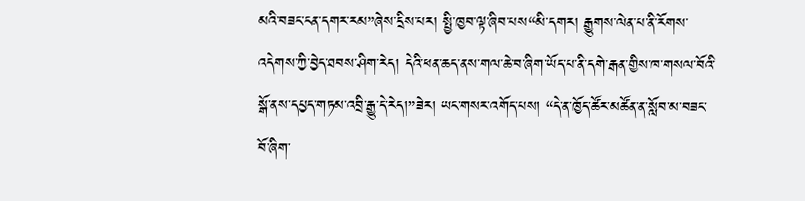མའི་བཟང་ངན་དགར་རམ”ཞེས་དྲིས་པར། སྤྱི་ཁྱབ་ལྟ་ཞིབ་པས“མི་དགར། རྒྱུགས་ལེན་པ་ནི་རོགས་འདེགས་ཀྱི་བྱེད་ཐབས་ཤིག་རེད། དེའི་ཕན་ཆད་ནས་གལ་ཆེ་བ་ཞིག་ཡོད་པ་ནི་དགེ་རྒན་གྱིས་ཁ་གསལ་བོའི་སྒོ་ནས་དཔྱད་གཏམ་འབྲི་རྒྱུ་དེ་རེད།”ཟེར། ཡང་གསར་འགོད་པས། “དེ་ན་ཁྱོད་ཚོར་མཚོན་ན་སློབ་མ་བཟང་བོ་ཞིག་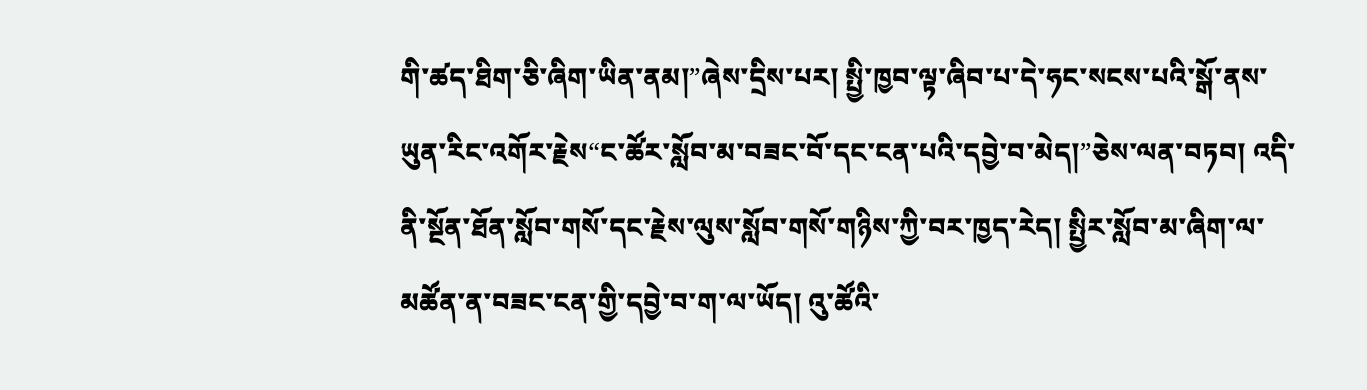གི་ཚད་ཐིག་ཅི་ཞིག་ཡིན་ནམ།”ཞེས་དྲིས་པར། སྤྱི་ཁྱབ་ལྟ་ཞིབ་པ་དེ་ཧང་སངས་པའི་སྒོ་ནས་ཡུན་རིང་འགོར་རྗེས“ང་ཚོར་སློབ་མ་བཟང་བོ་དང་ངན་པའི་དབྱེ་བ་མེད།”ཅེས་ལན་བཏབ། འདི་ནི་སྔོན་ཐོན་སློབ་གསོ་དང་རྗེས་ལུས་སློབ་གསོ་གཉིས་ཀྱི་བར་ཁྱད་རེད། སྤྱིར་སློབ་མ་ཞིག་ལ་མཚོན་ན་བཟང་ངན་གྱི་དབྱེ་བ་ག་ལ་ཡོད། འུ་ཚོའི་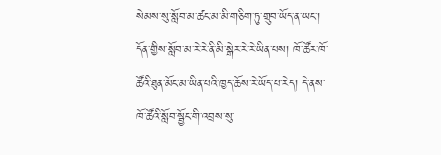སེམས་སུ་སློབ་མ་ཚང་མ་མི་གཅིག་ཏུ་གྲུབ་ཡོད་ན་ཡང་། དོན་གྱིས་སློབ་མ་རེ་རེ་ནི་མི་སྒེར་རེ་རེ་ཡིན་པས། ཁོ་ཚོར་ཁོ་ཚོའི་ཐུན་མོང་མ་ཡིན་པའི་ཁྱད་ཆོས་རེ་ཡོད་པ་རེད། དེ་ནས་ཁོ་ཚོའི་སློབ་སྦྱོང་གི་འབྲས་སུ་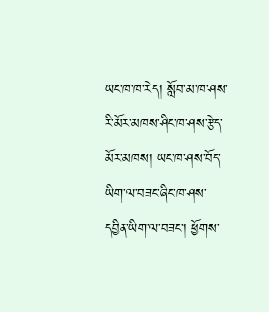ཡང་ཁ་ཁ་རེད། སློབ་མ་ཁ་ཤས་རི་མོར་མཁས་ཤིང་ཁ་ཤས་རྩེད་མོར་མཁས། ཡང་ཁ་ཤས་བོད་ཡིག་ལ་བཟང་ཞིང་ཁ་ཤས་དབྱིན་ཡིག་ལ་བཟང་། ཕྱོགས་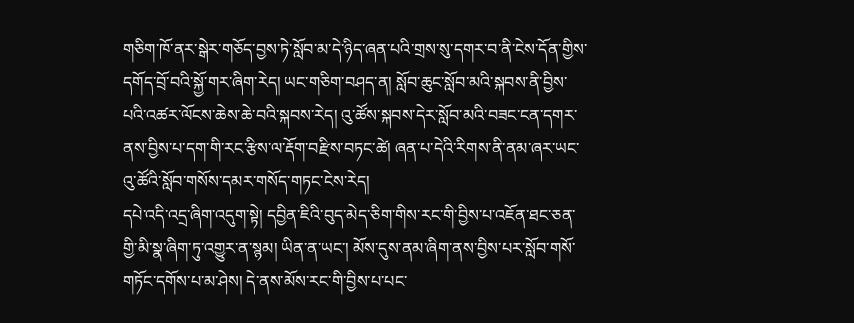གཅིག་ཁོ་ནར་སྒེར་གཅོད་བྱས་ཏེ་སློབ་མ་དེ་ཉིད་ཞན་པའི་གྲས་སུ་དགར་བ་ནི་ངེས་དོན་གྱིས་དགོད་བྲོ་བའི་སྐྱོ་གར་ཞིག་རེད། ཡང་གཅིག་བཤད་ན། སློབ་ཆུང་སློབ་མའི་སྐབས་ནི་བྱིས་པའི་འཚར་ལོངས་ཆེས་ཆེ་བའི་སྐབས་རེད། འུ་ཚོས་སྐབས་དེར་སློབ་མའི་བཟང་ངན་དགར་ནས་བྱིས་པ་དག་གི་རང་རྩིས་ལ་རྡོག་བརྫིས་བཏང་ཚེ། ཞན་པ་དེའི་རིགས་ནི་ནམ་ཞར་ཡང་འུ་ཚོའི་སློབ་གསོས་དམར་གསོད་གཏང་ངེས་རེད།
དཔེ་འདི་འདྲ་ཞིག་འདུག་སྟེ། དབྱིན་ཇིའི་བུད་མེད་ཅིག་གིས་རང་གི་བྱིས་པ་འཇོན་ཐང་ཅན་གྱི་མི་སྣ་ཞིག་ཏུ་འགྱུར་ན་སྙམ། ཡིན་ན་ཡང་། མོས་དུས་ནམ་ཞིག་ནས་བྱིས་པར་སློབ་གསོ་གཏོང་དགོས་པ་མ་ཤེས། དེ་ནས་མོས་རང་གི་བྱིས་པ་པང་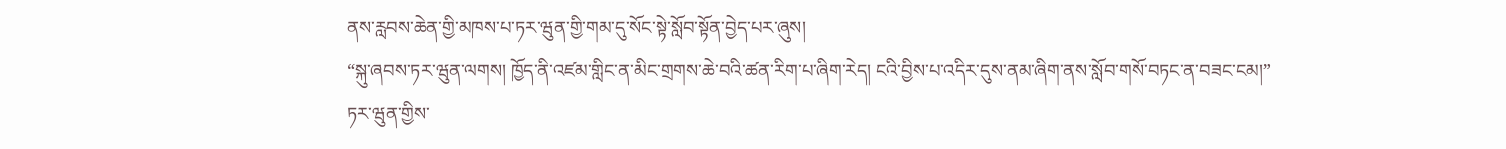ནས་རླབས་ཆེན་གྱི་མཁས་པ་ཏར་ཝུན་གྱི་གམ་དུ་སོང་སྟེ་སློབ་སྟོན་བྱེད་པར་ཞུས།
“སྐུ་ཞབས་ཏར་ཝུན་ལགས། ཁྱོད་ནི་འཛམ་གླིང་ན་མིང་གྲགས་ཆེ་བའི་ཚན་རིག་པ་ཞིག་རེད། ངའི་བྱིས་པ་འདིར་དུས་ནམ་ཞིག་ནས་སློབ་གསོ་བཏང་ན་བཟང་ངམ།”
ཏར་ཝུན་གྱིས་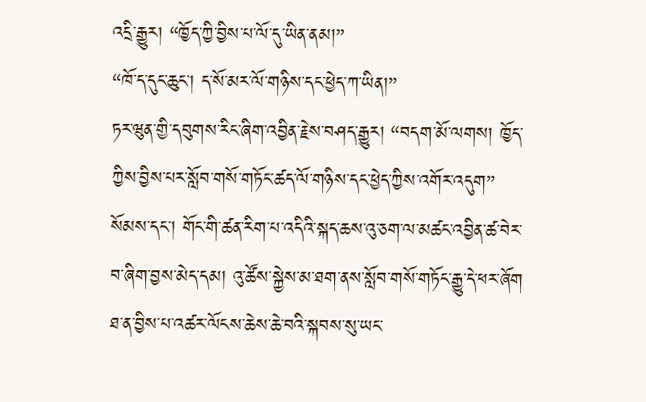འདྲི་རྒྱུར། “ཁྱོད་ཀྱི་བྱིས་པ་ལོ་དུ་ཡིན་ནམ།”
“ཁོ་ད་དུང་ཆུང་། ད་སོ་མར་ལོ་གཉིས་དང་ཕྱེད་ཀ་ཡིན།”
ཏར་ཝུན་གྱི་དབུགས་རིང་ཞིག་འབྱིན་རྗེས་བཤད་རྒྱུར། “བདག་མོ་ལགས། ཁྱོད་ཀྱིས་བྱིས་པར་སློབ་གསོ་གཏོང་ཚད་ལོ་གཉིས་དང་ཕྱེད་ཀྱིས་འགོར་འདུག”
སོམས་དང་། གོང་གི་ཚན་རིག་པ་འདིའི་སྐད་ཆས་འུ་ཅག་ལ་མཚང་འབྱིན་ཚ་བེར་བ་ཞིག་བྱས་མེད་དམ། འུ་ཚོས་སྐྱེས་མ་ཐག་ནས་སློབ་གསོ་གཏོང་རྒྱུ་དེ་ཕར་ཞོག ཐ་ན་བྱིས་པ་འཚར་ལོངས་ཆེས་ཆེ་བའི་སྐབས་སུ་ཡང་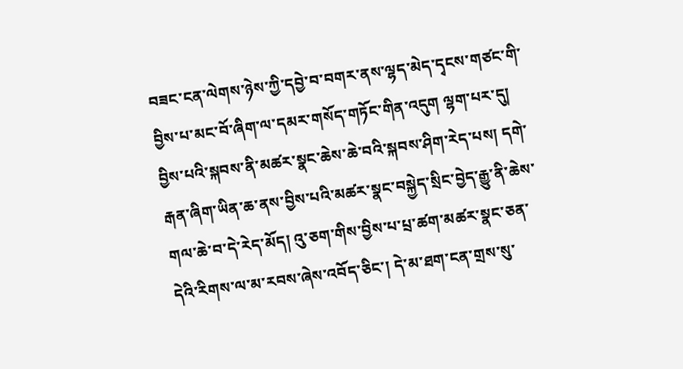བཟང་ངན་ལེགས་ཉེས་ཀྱི་དབྱེ་བ་བགར་ནས་ལྷད་མེད་དྭངས་གཙང་གི་བྱིས་པ་མང་བོ་ཞིག་ལ་དམར་གསོད་གཏོང་གིན་འདུག ལྷག་པར་དུ། བྱིས་པའི་སྐབས་ནི་མཚར་སྣང་ཆེས་ཆེ་བའི་སྐབས་ཤིག་རེད་པས། དགེ་རྒན་ཞིག་ཡིན་ཆ་ནས་བྱིས་པའི་མཚར་སྣང་བསྐྱེད་སྲིང་བྱེད་རྒྱུ་ནི་ཆེས་གལ་ཆེ་བ་དེ་རེད་མོད། འུ་ཅག་གིས་བྱིས་པ་པྲ་ཚག་མཚར་སྣང་ཅན་དེའི་རིགས་ལ་མ་རབས་ཞེས་འབོད་ཅིང་། དེ་མ་ཐག་ངན་གྲས་སུ་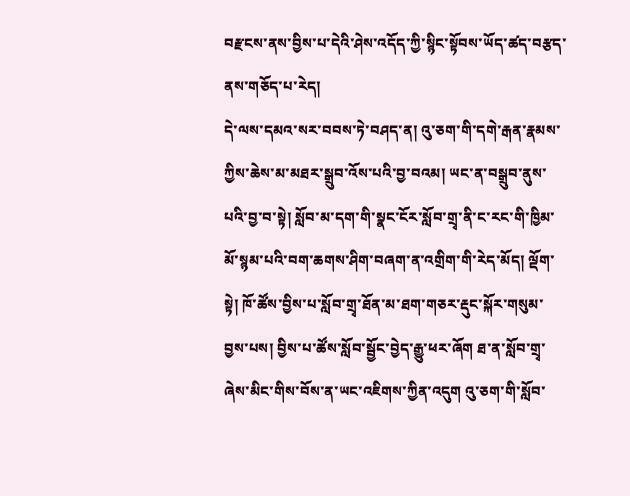བརྫངས་ནས་བྱིས་པ་དེའི་ཤེས་འདོད་ཀྱི་སྙིང་སྟོབས་ཡོད་ཚད་བརྩད་ནས་གཅོད་པ་རེད།
དེ་ལས་དམའ་སར་བབས་ཏེ་བཤད་ན། འུ་ཅག་གི་དགེ་རྒན་རྣམས་ཀྱིས་ཆེས་མ་མཐར་སྒྲུབ་འོས་པའི་བྱ་བའམ། ཡང་ན་བསྒྲུབ་ནུས་པའི་བྱ་བ་སྟེ། སློབ་མ་དག་གི་སྣང་ངོར་སློབ་གྲྭ་ནི་ང་རང་གི་ཁྱིམ་མོ་སྙམ་པའི་བག་ཆགས་ཤིག་བཞག་ན་འགྲིག་གི་རེད་མོད། ལྡོག་སྟེ། ཁོ་ཚོས་བྱིས་པ་སློབ་གྲྭ་ཐོན་མ་ཐག་གཅར་རྡུང་སྐོར་གསུམ་བྱས་པས། བྱིས་པ་ཚོས་སློབ་སྦྱོང་བྱེད་རྒྱུ་ཕར་ཞོག ཐ་ན་སློབ་གྲྭ་ཞེས་མིང་གིས་བོས་ན་ཡང་འཇིགས་ཀྱིན་འདུག འུ་ཅག་གི་སློབ་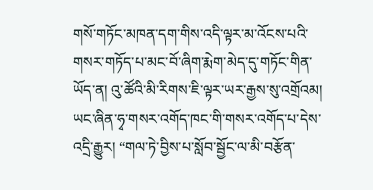གསོ་གཏོང་མཁན་དག་གིས་འདི་ལྟར་མ་འོངས་པའི་གསར་གཏོད་པ་མང་བོ་ཞིག་རྨེག་མེད་དུ་གཏོང་གིན་ཡོད་ན། འུ་ཚོའི་མི་རིགས་ཇི་ལྟར་ཡར་རྒྱས་སུ་འགྲོའམ།
ཡང་ཞིན་ཧྭ་གསར་འགོད་ཁང་གི་གསར་འགོད་པ་དེས་འདྲི་རྒྱུར། “གལ་ཏེ་བྱིས་པ་སློབ་སྦྱོང་ལ་མི་བརྩོན་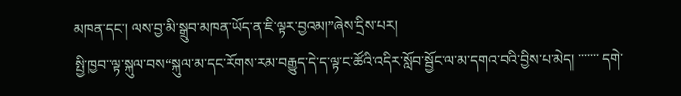མཁན་དང་། ལས་བྱ་མི་སྒྲུབ་མཁན་ཡོད་ན་ཇི་ལྟར་བྱའམ།”ཞེས་དྲིས་པར།
སྤྱི་ཁྱབ་་ལྟ་སྐུལ་བས“སྐུལ་མ་དང་རོགས་རམ་བརྒྱུད་དེ་ད་ལྟ་ང་ཚོའི་འདིར་སློབ་སྦྱོང་ལ་མ་དགའ་བའི་བྱིས་པ་མེད། ་་་་་་་ དགེ་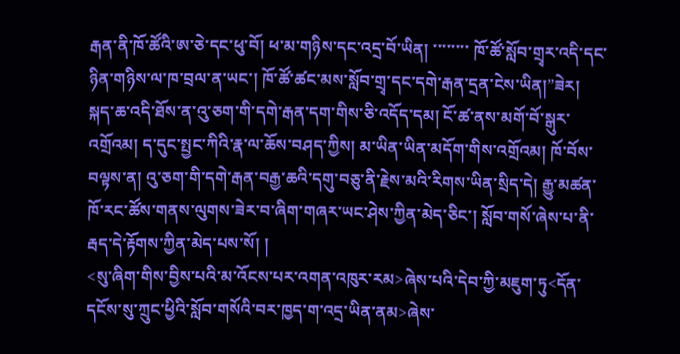རྒན་ནི་ཁོ་ཚོའི་ཨ་ཅེ་དང་ཕུ་བོ། ཕ་མ་གཉིས་དང་འདྲ་བོ་ཡིན། ་་་་་་་་ ཁོ་ཚོ་སློབ་གྲྭར་འདི་དང་ཉིན་གཉིས་ལ་ཁ་བྲལ་ན་ཡང་། ཁོ་ཚོ་ཚང་མས་སློབ་གྲྭ་དང་དགེ་རྒན་དྲན་ངེས་ཡིན།”ཟེར།
སྐད་ཆ་འདི་ཐོས་ན་འུ་ཅག་གི་དགེ་རྒན་དག་གིས་ཅི་འདོད་དམ། ངོ་ཚ་ནས་མགོ་བོ་སྒུར་འགྲོའམ། ད་དུང་སྤྱང་ཀིའི་རྣ་ལ་ཆོས་བཤད་ཀྱིས། མ་ཡིན་ཡིན་མདོག་གིས་འགྲོའམ། ཁོ་བོས་བལྟས་ན། འུ་ཅག་གི་དགེ་རྒན་བརྒྱ་ཆའི་དགུ་བཅུ་ནི་རྗེས་མའི་རིགས་ཡིན་སྲིད་དེ། རྒྱུ་མཚན་ཁོ་རང་ཚོས་གནས་ལུགས་ཟེར་བ་ཞིག་གཞར་ཡང་ཤེས་ཀྱིན་མེད་ཅིང་། སློབ་གསོ་ཞེས་པ་ནི་རྦད་དེ་རྟོགས་ཀྱིན་མེད་པས་སོ། །
<སུ་ཞིག་གིས་བྱིས་པའི་མ་འོངས་པར་འགན་འཁུར་རམ>ཞེས་པའི་དེབ་ཀྱི་མཇུག་ཏུ<དོན་དངོས་སུ་ཀྲུང་ཕྱིའི་སློབ་གསོའི་བར་ཁྱད་ག་འདྲ་ཡིན་ནམ>ཞེས་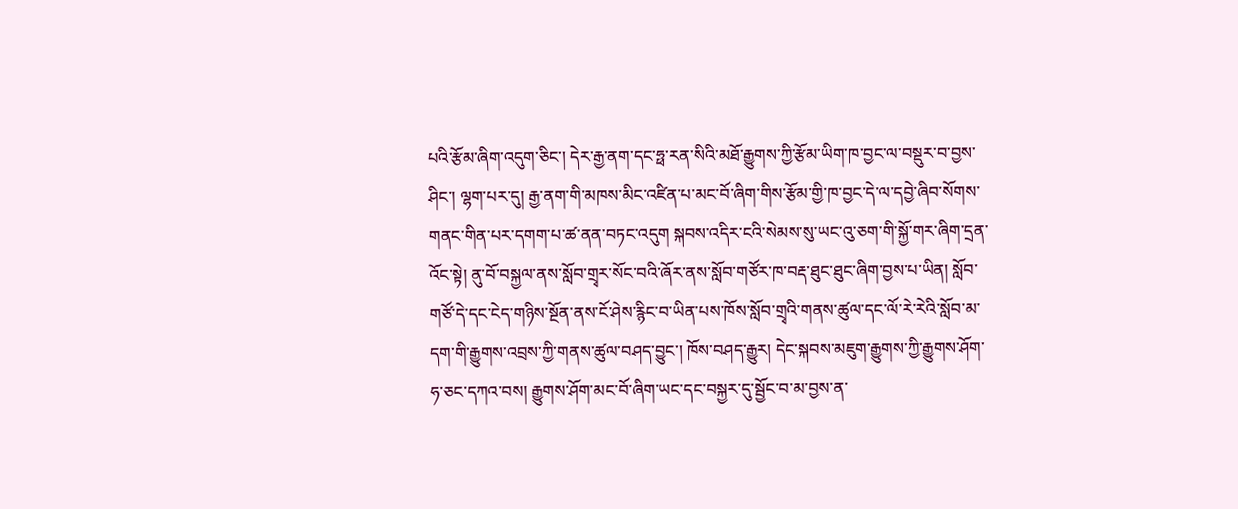པའི་རྩོམ་ཞིག་འདུག་ཅིང་། དེར་རྒྱ་ནག་དང་ཧྥ་རན་སིའི་མཐོ་རྒྱུགས་ཀྱི་རྩོམ་ཡིག་ཁ་བྱང་ལ་བསྡུར་བ་བྱས་ཤིང་། ལྷག་པར་དུ། རྒྱ་ནག་གི་མཁས་མིང་འཛིན་པ་མང་བོ་ཞིག་གིས་རྩོམ་གྱི་ཁ་བྱང་དེ་ལ་དབྱེ་ཞིབ་སོགས་གནང་གིན་པར་དགག་པ་ཚ་ནན་བཏང་འདུག སྐབས་འདིར་ངའི་སེམས་སུ་ཡང་འུ་ཅག་གི་སྐྱོ་གར་ཞིག་དྲན་འོང་སྟེ། ནུ་བོ་བསྐྱལ་ནས་སློབ་གྲྭར་སོང་བའི་ཞོར་ནས་སློབ་གཙོར་ཁ་བརྡ་ཐུང་ཐུང་ཞིག་བྱས་པ་ཡིན། སློབ་གཙོ་དེ་དང་ངེད་གཉིས་སྔོན་ནས་ངོ་ཤེས་རྙིང་བ་ཡིན་པས་ཁོས་སློབ་གྲྭའི་གནས་ཚུལ་དང་ལོ་རེ་རེའི་སློབ་མ་དག་གི་རྒྱུགས་འབྲས་ཀྱི་གནས་ཚུལ་བཤད་བྱུང་། ཁོས་བཤད་རྒྱུར། དེང་སྐབས་མཇུག་རྒྱུགས་ཀྱི་རྒྱུགས་ཤོག་ཧ་ཅང་དཀའ་བས། རྒྱུགས་ཤོག་མང་བོ་ཞིག་ཡང་དང་བསྐྱར་དུ་སྦྱོང་བ་མ་བྱས་ན་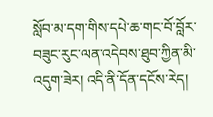སློབ་མ་དག་གིས་དཔེ་ཆ་གང་བོ་བློར་བཟུང་རུང་ལན་འདེབས་ཐུབ་ཀྱིན་མི་འདུག་ཟེར། འདི་ནི་དོན་དངོས་རེད།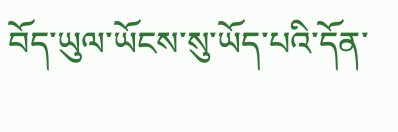བོད་ཡུལ་ཡོངས་སུ་ཡོད་པའི་དོན་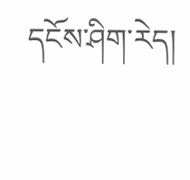དངོས་ཤིག་རེད།